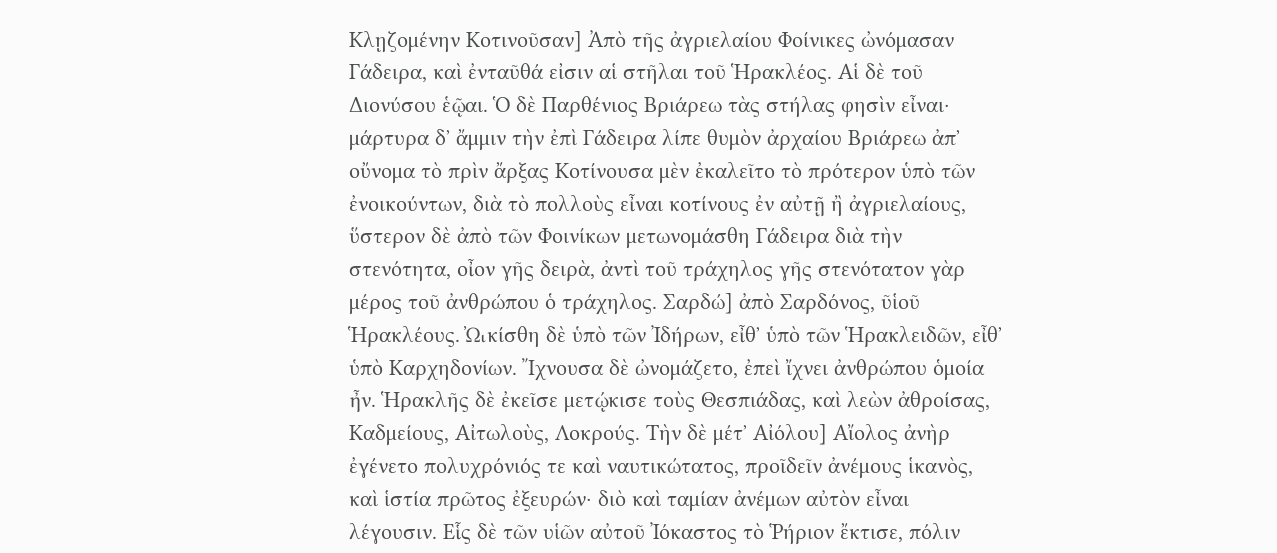Κλῃζομένην Κοτινοῦσαν] Ἀπὸ τῆς ἀγριελαίου Φοίνικες ὠνόμασαν Γάδειρα, καὶ ἐνταῦθά εἰσιν αἱ στῆλαι τοῦ Ἡρακλέος. Αἱ δὲ τοῦ Διονύσου ἑῷαι. Ὁ δὲ Παρθένιος Βριάρεω τὰς στήλας φησὶν εἶναι· μάρτυρα δʼ ἄμμιν τὴν ἐπὶ Γάδειρα λίπε θυμὸν ἀρχαίου Βριάρεω ἀπʼ οὔνομα τὸ πρὶν ἄρξας Κοτίνουσα μὲν ἐκαλεῖτο τὸ πρότερον ὑπὸ τῶν ἐνοικούντων, διὰ τὸ πολλοὺς εἶναι κοτίνους ἐν αὐτῇ ἢ ἀγριελαίους, ὕστερον δὲ ἀπὸ τῶν Φοινίκων μετωνομάσθη Γάδειρα διὰ τὴν στενότητα, οἶον γῆς δειρὰ, ἀντὶ τοῦ τράχηλος γῆς στενότατον γὰρ μέρος τοῦ ἀνθρώπου ὁ τράχηλος. Σαρδώ] ἀπὸ Σαρδόνος, ῦἱοῦ Ἡρακλέους. ᾨκίσθη δὲ ὑπὸ τῶν Ἰδήρων, εἶθ᾿ ὑπὸ τῶν Ἡρακλειδῶν, εἶθ᾿ ὑπὸ Καρχηδονίων. Ἴχνουσα δὲ ὠνομάζετο, ἐπεὶ ἴχνει ἀνθρώπου ὁμοία ἦν. Ἡρακλῆς δὲ ἐκεῖσε μετῴκισε τοὺς Θεσπιάδας, καὶ λεὼν ἀθροίσας, Καδμείους, Αἰτωλοὺς, Λοκρούς. Τὴν δὲ μέτ᾿ Αἰόλου] Αἴολος ἀνὴρ ἐγένετο πολυχρόνιός τε καὶ ναυτικώτατος, προῖδεῖν ἀνέμους ἱκανὸς, καὶ ἱστία πρῶτος ἐξευρών· διὸ καὶ ταμίαν ἀνέμων αὐτὸν εἶναι λέγουσιν. Εἷς δὲ τῶν υἱῶν αὐτοῦ Ἰόκαστος τὸ Ῥήριον ἔκτισε, πόλιν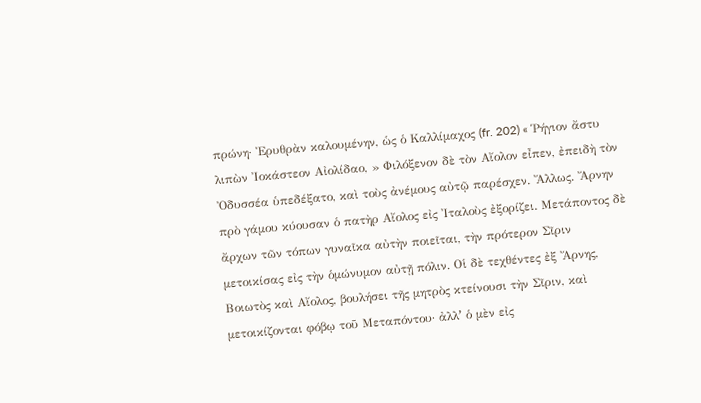πρώνη· Ἐρυθρὰν καλουμένην, ὡς ὁ Καλλίμαχος (fr. 202) « Ῥήγιον ἄστυ λιπὼν Ἰοκάστεον Αἰολίδαο, » Φιλόξενον δὲ τὸν Αἴολον εἶπεν, ἐπειδὴ τὸν Ὀδυσσέα ὑπεδέξατο, καὶ τοὺς ἀνέμους αὐτῷ παρέσχεν. Ἄλλως. Ἄρνην πρὸ γάμου κύουσαν ὁ πατὴρ Αἴολος εἰς Ἰταλοὺς ἐξορίζει. Μετάποντος δὲ ἄρχων τῶν τόπων γυναῖκα αὐτὴν ποιεῖται, τὴν πρότερον Σῖριν μετοικίσας εἰς τὴν ὁμώνυμον αὐτῇ πόλιν. Οἱ δὲ τεχθέντες ἐξ Ἄρνης, Βοιωτὸς καὶ Αἴολος, βουλήσει τῆς μητρὸς κτείνουσι τὴν Σῖριν, καὶ μετοικίζονται φόβῳ τοῦ Μεταπόντου· ἀλλʼ ὁ μὲν εἰς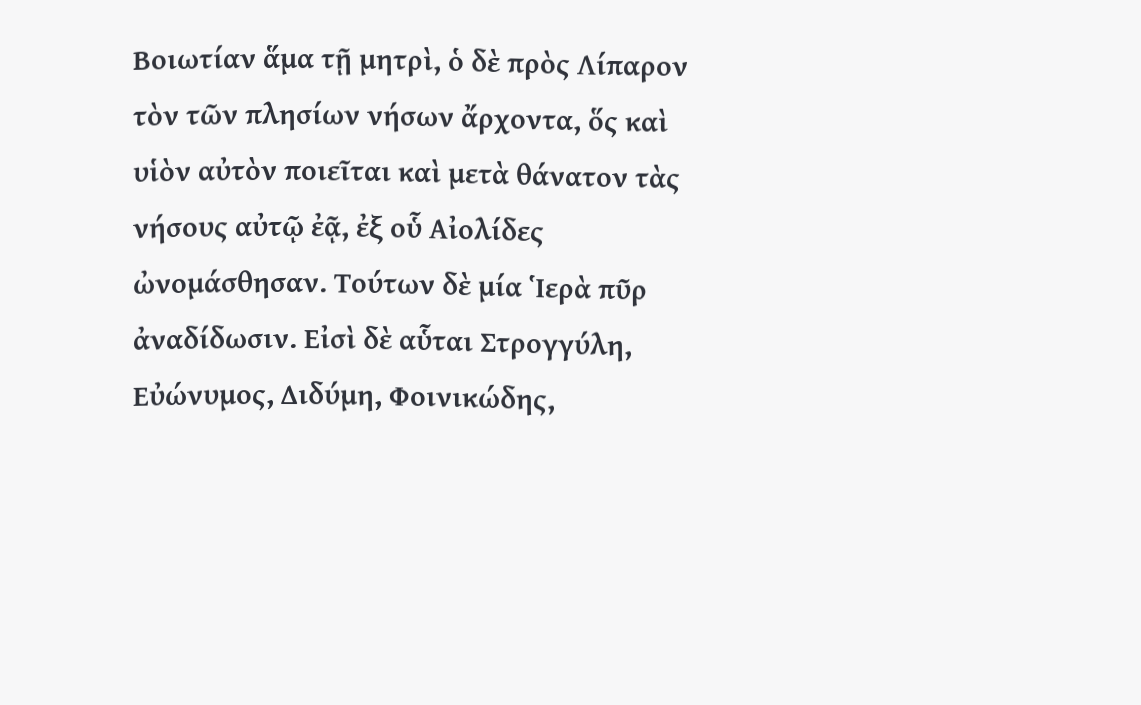Βοιωτίαν ἅμα τῇ μητρὶ, ὁ δὲ πρὸς Λίπαρον τὸν τῶν πλησίων νήσων ἄρχοντα, ὅς καὶ υἱὸν αὐτὸν ποιεῖται καὶ μετὰ θάνατον τὰς νήσους αὐτῷ ἐᾷ, ἐξ οὗ Αἰολίδες ὠνομάσθησαν. Τούτων δὲ μία Ἱερὰ πῦρ ἀναδίδωσιν. Εἰσὶ δὲ αὗται Στρογγύλη, Εὐώνυμος, Διδύμη, Φοινικώδης,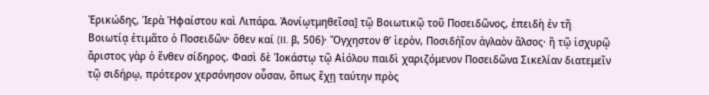Ἐρικώδης, Ἱερὰ Ἡφαίστου καὶ Λιπάρα. Ἀονίῳτμηθεῖσα] τῷ Βοιωτικῷ τοῦ Ποσειδῶνος, ἐπειδὴ ἐν τῆ Βοιωτίᾳ ἐτιμᾶτο ὁ Ποσειδῶν· ὅθεν καί (II. β, 506)· Ὄγχηστον θʼ ἱερὸν, Ποσιδήῖον ἀγλαὸν ἄλσος· ἢ τῷ ἰσχυρῷ ἄριστος γὰρ ὁ ἔνθεν σίδηρος. Φασὶ δὲ Ἰοκάστῳ τῷ Αἰόλου παιδὶ χαριζόμενον Ποσειδῶνα Σικελίαν διατεμεῖν τῷ σιδήρῳ, πρότερον χερσόνησον οὖσαν, ὅπως ἔχῃ ταύτην πρὸς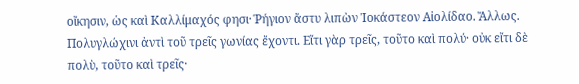οἴκησιν, ὡς καὶ Καλλίμαχός φησι· Ῥήγιον ἄστυ λιπὼν Ἰοκάστεον Αἰολίδαο. Ἄλλως. Πολυγλώχινι ἀντὶ τοῦ τρεῖς γωνίας ἔχοντι. Εἴτι γὰρ τρεῖς, τοῦτο καὶ πολύ· οὐκ εἴτι δὲ πολὺ, τοῦτο καὶ τρεῖς·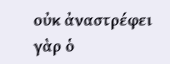οὐκ ἀναστρέφει γὰρ ὁ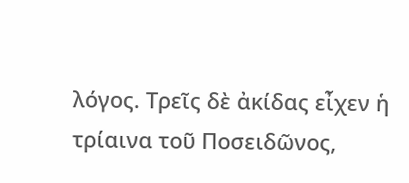λόγος. Τρεῖς δὲ ἀκίδας εἶχεν ἡ τρίαινα τοῦ Ποσειδῶνος,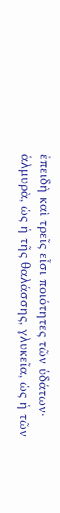ἐπειδὴ καὶ τρεῖς εἶσι ποιότητες τῶν ὑδάτων· ἁλμυρὰ, ὡς ἡ τῆς θαλάσσης, γλυκεῖα, ὡς ἡ τῶν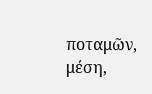ποταμῶν, μέση,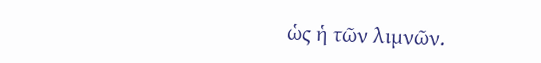ὡς ἡ τῶν λιμνῶν.